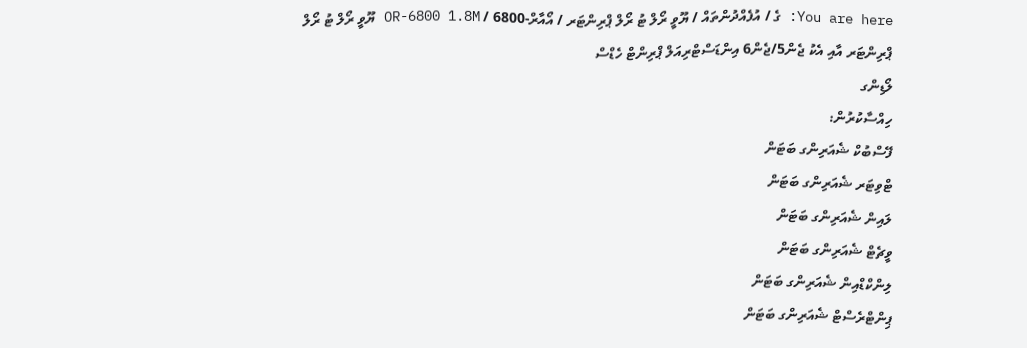You are here: ގެ / އުފެއްދުންތައް / ޔޫވީ ރޯލް ޓު ރޯލް ޕްރިންޓަރ / އޯއާރް-6800 / OR-6800 1.8M ޔޫވީ ރޯލް ޓު ރޯލް ޕްރިންޓަރ އާއި އެކު ޖެން5/ޖެން6 އިންޑަސްޓްރިއަލް ޕްރިންޓް ހެޑްސް
ލޯޑިންގ
ހިއްސާކުރުން:
ފޭސްބުކް ޝެއަރިންގ ބަޓަން
ޓްވިޓަރ ޝެއަރިންގ ބަޓަން
ލައިން ޝެއަރިންގ ބަޓަން
ވީޗެޓް ޝެއަރިންގ ބަޓަން
ލިންކްޑްއިން ޝެއަރިންގ ބަޓަން
ޕިންޓްރެސްޓް ޝެއަރިންގ ބަޓަން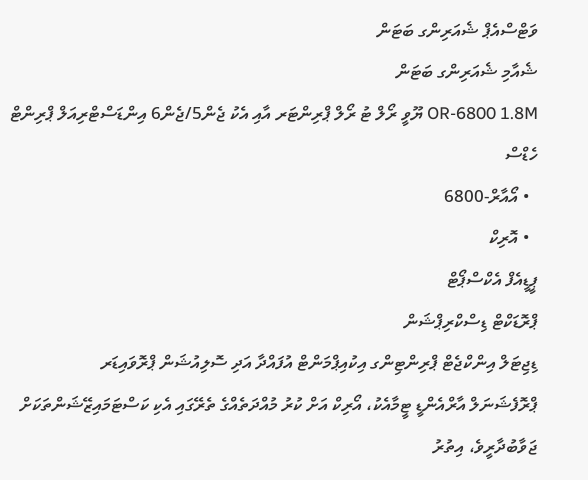ވަޓްސްއެޕް ޝެއަރިންގ ބަޓަން
ޝެއާމި ޝެއަރިންގ ބަޓަން
OR-6800 1.8M ޔޫވީ ރޯލް ޓު ރޯލް ޕްރިންޓަރ އާއި އެކު ޖެން5/ޖެން6 އިންޑަސްޓްރިއަލް ޕްރިންޓް ހެޑްސް
  • އޯއާރް-6800
  • އޮރިކް
ޕީޑީއެފް އެކްސްޕޯޓް
ޕްރޮޑަކްޓް ޑިސްކްރިޕްޝަން
ޑިޖިޓަލް އިންކްޖެޓް ޕްރިންޓިންގ އިކުއިޕްމަންޓް އުފައްދާ އަދި ސޮލިއުޝަން ޕްރޮވައިޑަރ
ޕްރޮފެޝަނަލް އާރްއެންޑީ ޓީމާއެކު، އޯރިކް އަށް ކުރު މުއްދަތެއްގެ ތެރޭގައި އެކި ކަސްޓަމައިޒޭޝަންތަކަށް ޖަވާބުދާރީވެ، އިތުރު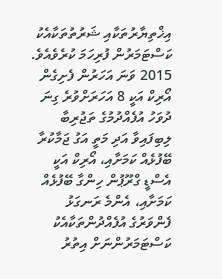އިޚްތިޔާރުތަކާއި ޝަރުތުތަކާއެކު ކަސްޓަމަރުން ފުރިހަމަ ކުރެވެއެވެ.
2015 ވަނަ އަހަރުން ފެށިގެން އޯރިކް އަކީ 8 އަހަރަށްވުރެ ގިނަ ދުވަހު އުފެއްދުމުގެ ތަޖުރިބާ ލިބިފައިވާ އަދި މަތީ އަގު ޖަމާކުރާ ބޭފުޅެއް ކަމަށާއި، އޯރިކް އަކީ އެސްޑީ ގްރޫޕުން ހިންގާ ބޭފުޅެއް ކަމަށާއި، އެންމެ ރަނގަޅު ފެންވަރުގެ އުފެއްދުންތަކާއެކު ކަސްޓަމަރުންނަށް އިތުރު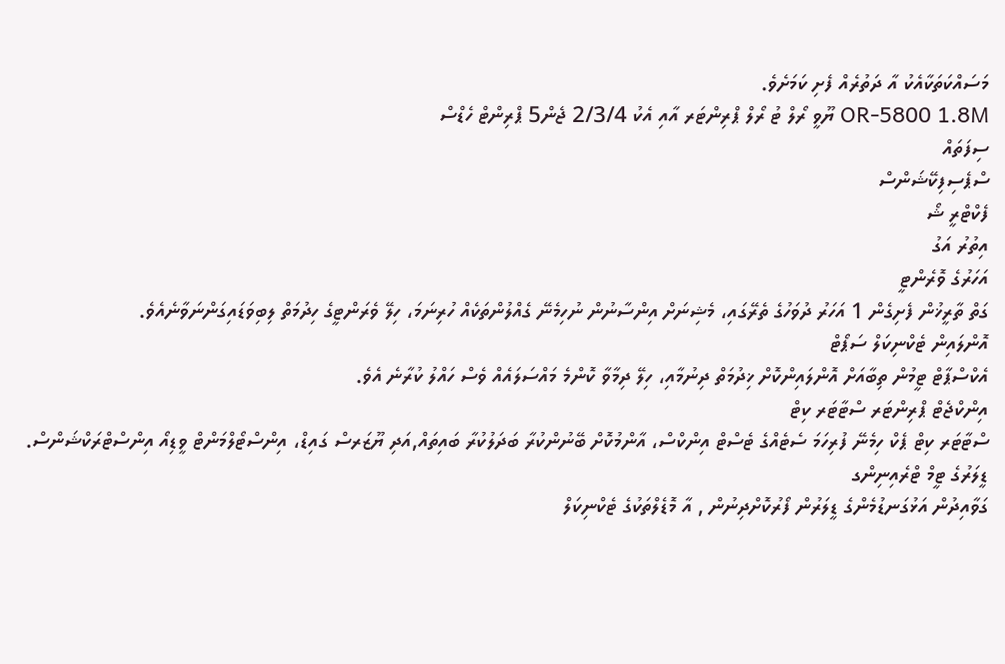މަސައްކަތަކާއެކު އާ ދަތުރެއް ފެށި ކަމަށެވެ.
OR-5800 1.8M ޔޫވީ ރޯލް ޓު ރޯލް ޕްރިންޓަރ އާއި އެކު 2/3/4 ޖެން5 ޕްރިންޓް ހެޑްސް
ސިފަތައް
ސްޕެސިފިކޭޝަންސް
ފެކްޓްރީ ޝޯ
އިތުރު އަގު
އަހަރުގެ ވޮރެންޓީ
ގަތް ތާރީޚުން ފެށިގެން 1 އަހަރު ދުވަހުގެ ތެރޭގައި، މެޝިނަށް އިންސާނުން ނުހިމެނޭ ގެއްލުންތަކެއް ހުރިނަމަ، ހިލޭ ވެރަންޓީގެ ހިދުމަތް ލިބިވަޑައިގަންނަވާނެއެވެ.
އޮންލައިން ޓެކްނިކަލް ސަޕޯޓް
އެކްސްޕާޓް ޓީމުން ތިބާއަށް އޮންލައިންކޮށް ޚިދުމަތް ދިނުމާއި، ހިލޭ ދިމާވާ ކޮންމެ މައްސަލައެއް ވެސް ހައްލު ކުރާނެ އެވެ.
އިންކްޖެޓް ޕްރިންޓަރ ސްޓާޓަރ ކިޓް
ސްޓާޓަރ ކިޓް ޕެކް ހިމެނޭ ފުރިހަމަ ސެޓެއްގެ ޓެސްޓް އިންކްސް، އާންމުކޮށް ބޭނުންކުރާ ބަދަލުކުރާ ބައިތައް,އަދި ޔޫޒަރސް ގައިޑް، އިންސްޓޯލްމަންޓް ވީޑިއޯ އިންސްޓްރަކްޝަންސް.
ޑީލަރުގެ ޓީމް ޓްރެއިނިންގ
ގަވާއިދުން އަޅުގަނޑުމެންގެ ޑީލަރުން ފޯރުކޮށްދިނުން , އާ މޮޑެލްތަކުގެ ޓެކްނިކަލް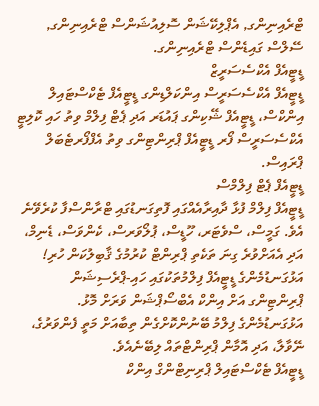ޓްރެއިނިންގ, އެޕްލިކޭޝަން ސޮލިއުޝަންސް ޓްރެއިނިންގ, ސޭލްސް ގައިޑެންސް ޓްރެއިނިންގ.
ޑީޓީއެފް އެކްސެސަރީޒް
ޑީޓީއެފް އެކްސެސަރީސް އިންކަލްޑިންގ ޑީޓީއެފް ޓެކްސްޓައިލް އިންކްސް، ޑީޓީއެފް ޝޭކިންގ ޕައުޑަރ އަދި ޕެޓް ފިލްމް ވިތު ހައި ކޮލިޓީ އެކްސެސަރީސް ފޯރ ޑީޓީއެފް ޕްރިންޓިންގ ވިތު އެފްފޯރޓެބަލް ޕްރައިސް.
ޑީޓީއެފް ޕެޓް ފިލްމްސް
ޑީޓީއެފް ފިލްމް ފުޅާ ދާއިރާއެއްގައި ފޮތިގަނޑުގައި ޓްރާންސްފާ ކުރެވޭނެ އެވެ. ގަމީސް، ސްވެޓަރ، ހޫޑީސް، ޕުލޯވަރސް، ކެންވަސް، ޑެނިމް، އަދި އެއަށްވުރެ ގިނަ ތަކެތި ޕްރިންޓް ކުރުމުގެ ޤާބިލުކަން ހުރި! އަޅުގަނޑުމެންގެ ޑީޓީއެފް ފިލްމުތަކުގައި ހައި-ޕްރެސިޝަން ޕްރިންޓިންގ އަށް އިންކް އެބްސޯޕްޝަން ވަރަށް މޮޅު. އަޅުގަނޑުމެންގެ ފިލްމު ބޭނުންކޮށްގެން ތިބާއަށް މަތީ ފެންވަރުގެ، ނޭވާލާ، އަދި އޮމާން ޕްރިންޓްތައް ލިބޭނެއެވެ.
ޑީޓީއެފް ޓެކްސްޓައިލް ޕްރިނިޓްންގް އިންކް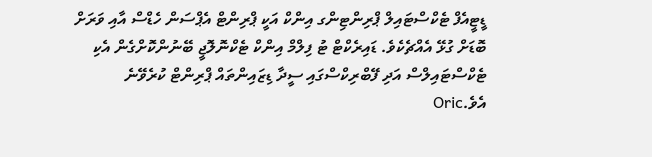ޑީޓީއެފް ޓެކްސްޓައިލް ޕްރިންޓިންގ އިންކް އަކީ ޕްރިންޓް އެޕްސަން ހެޑްސް އާއި ވަރަށް ބޮޑަށް ގުޅޭ އެއްޗެކެވެ. ޑައިރެކްޓް ޓު ފިލްމް އިންކް ޓެކްނޮލޮޖީ ބޭނުންކޮށްގެން އެކި ޓެކްސްޓައިލްސް އަދި ފޭބްރިކްސްގައި ސީދާ ޑިޒައިންތައް ޕްރިންޓް ކުރެވޭނެ އެވެ.Oric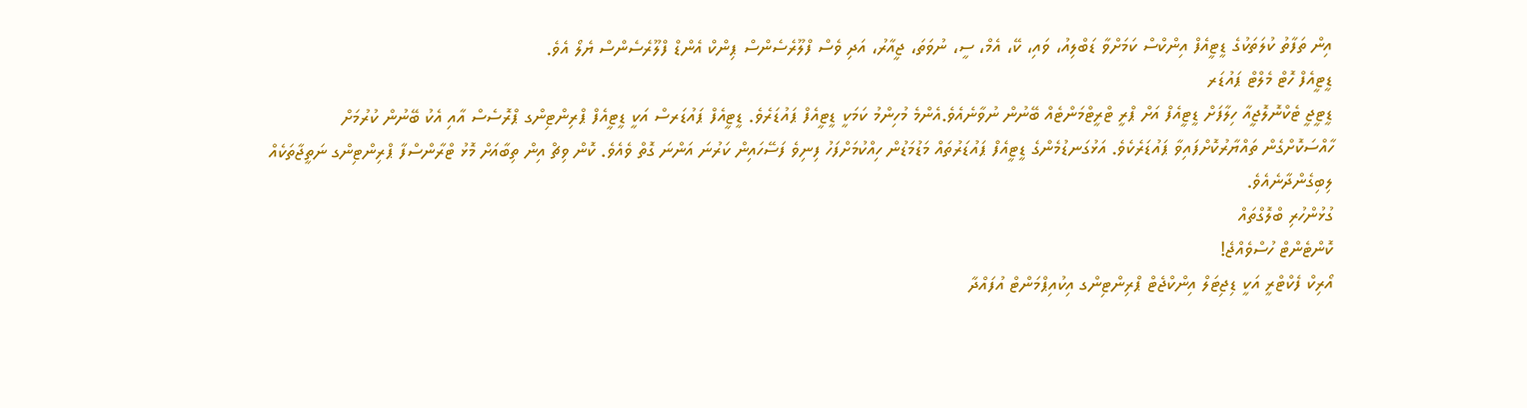އިން ތަފާތު ކުލަތަކުގެ ޑީޓީއެފް އިންކްސް ކަމަށްވާ ޑަބްލިއު، ވައި، ކޭ، އެމް، ސީ، ނުވަތަ، ޖީއާރު، އަދި ވެސް ފްލޫރެސެންސް ޕިންކް އެންޑް ފްލޫރެސެންސް ޔެލޯ އެވެ.
ޑީޓީއެފް ހޮޓް މެލްޓް ޕައުޑަރ
ޑީޓީޖީ ޓެކްނޮލޮޖީއާ ހިލާފަށް ޑީޓީއެފް އަށް ޕްރީ ޓްރީޓްމަންޓެއް ބޭނުން ނުވާނެއެވެ.އެންމެ މުހިންމު ކަމަކީ ޑީޓީއެފް ޕައުޑަރެވެ. ޑީޓީއެފް ޕައުޑަރސް އަކީ ޑީޓީއެފް ޕްރިންޓިންގ ޕްރޮސެސް އާއި އެކު ބޭނުން ކުރުމަށް ހާއްސަކޮށްގެން ތައްޔާރުކޮށްފައިވާ ޕައުޑަރެކެވެ. އަޅުގަނޑުމެންގެ ޑީޓީއެފް ޕައުޑަރުތައް މަޑުމަޑުން ހިއްކުމަށްފަހު ފިނިވެ ފަސޭހައިން ކަރުނަ އަންނަ ގޮތް ވެއެވެ. ކޮން ވިޗް އިން ތިބާއަށް މޮޅު ޓްރާންސްފާ ޕްރިންޓިންގ ނަތީޖާތަކެއް ލިބިގެންދާނެއެވެ.
ގުޅުންހުރި ބްލޮގްތައް
ކޮންޓެންޓް ހުސްވެއްޖެ!
އޯރިކް ފެކްޓްރީ އަކީ ޑިޖިޓަލް އިންކްޖެޓް ޕްރިންޓިންގ އިކުއިޕްމަންޓް އުފައްދާ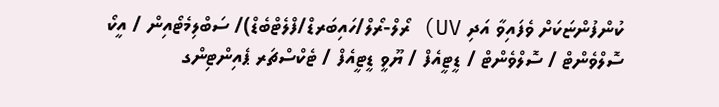ކުންފުންޏަކަށް ވެފައިވާ އަދި UV) ރޯލް-ރޯލް/ހައިބަރޑް/ފްލެޓްބެޑް)/ ސަބްލިމެޓޯއިން / އީކޯ ސޮލްވެންޓް / ސޮލްވެންޓް / ޑީޓީއެފް / ޔޫވީ ޑީޓީއެފް / ޓެކްސްޗަރ ޕެއިންޓިންގ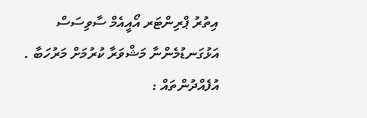އިތުރު ޕްރިންޓަރ އޯއީއެމް ސާވިސަސް
އަޅުގަނޑުމެންނާ މަޝްވަރާ ކުރުމަށް މަރުހަބާ .
އުފެއްދުންތައް :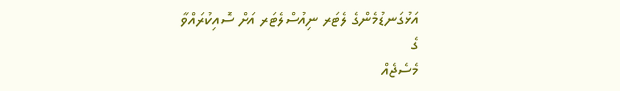އަޅުގަނޑުމެންގެ ލެޓަރ ނިއުސްލެޓަރ އަށް ސޮއިކުރައްވާ
ގެ
މެސެޖެއް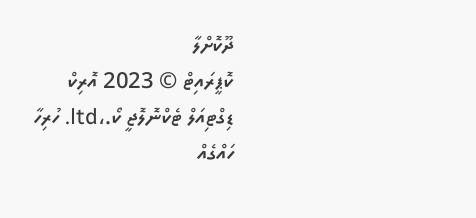ދޫކޮށްލާ
ކޮޕީރައިޓް © 2023 އޮރިކް ޑިގްޓިއަލް ޓެކްނޮލޮޖީ ކޯ.،ltd. ހުރިހާ ހައްގެއް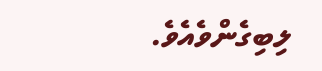ލިބިގެންވެއެވެ.